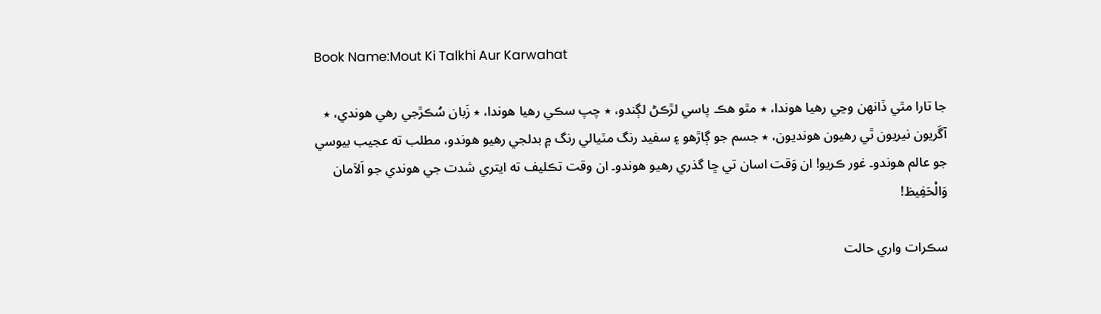Book Name:Mout Ki Talkhi Aur Karwahat

جا تارا مٿي ڏانهن وڃي رهيا هوندا، ٭ مٿو هڪ پاسي لڙڪڻ لڳندو، ٭ چپ سڪي رهيا هوندا، ٭ زَبان سُڪڙجي رهي هوندي، ٭ آڱريون نيريون ٿي رهيون هونديون، ٭ جسم جو ڳاڙهو ۽ سفيد رنگ مٽيالي رنگ ۾ بدلجي رهيو هوندو، مطلب ته عجيب بيوسي جو عالم هوندو۔ غور ڪريو! ان وَقت اسان تي ڇا گذري رهيو هوندو۔ ان وقت تڪليف ته ايتري شدت جي هوندي جو اَلاَمان وَالْحَفِيظ!

سڪرات واري حالت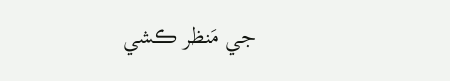جي مَنظر ڪشي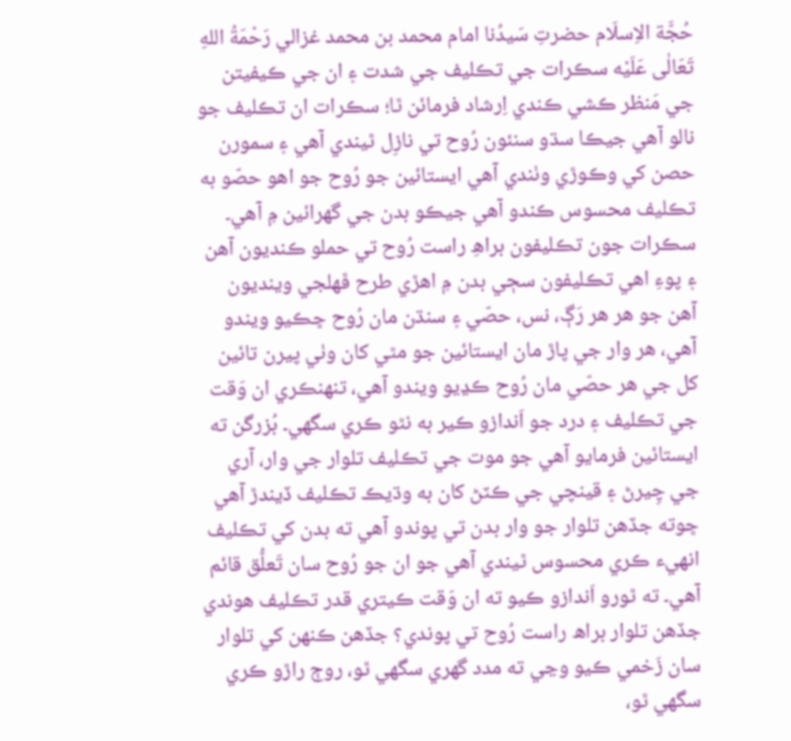حُجَّة الاِسلَام حضرتِ سَيدُنا امام محمد بن محمد غزالي رَحْمَةُ اللهِ تَعَالٰی عَلَيْه سڪرات جي تڪليف جي شدت ۽ ان جي ڪيفيتن جي مَنظر ڪشي ڪندي اِرشاد فرمائن ٿا؛ سڪرات ان تڪليف جو نالو آهي جيڪا سڌو سنئون رُوح تي نازِل ٿيندي آهي ۽ سمورن حصن کي وڪوڙي وٺندي آهي ايستائين جو رُوح جو اهو حصّو به تڪليف محسوس ڪندو آهي جيڪو بدن جي گهرائين ۾ آهي۔ سڪرات جون تڪليفون براھِ راست رُوح تي حملو ڪنديون آهن ۽ پوءِ اهي تڪليفون سڄي بدن ۾ اهڙي طرح ڦهلجي وينديون آهن جو هر هر رَڳ، نس، حصّي ۽ سنڌن مان رُوح ڇڪيو ويندو آهي، هر وار جي پاڙ مان ايستائين جو مٿي کان وٺي پيرن تائين کل جي هر حصّي مان رُوح ڪڍيو ويندو آهي، تنهنڪري ان وَقت جي تڪليف ۽ درد جو اَندازو ڪير به نٿو ڪري سگھي۔ بُزرگن ته ايستائين فرمايو آهي جو موت جي تڪليف تلوار جي وار، آري جي چِيرڻ ۽ قينچي جي ڪٽڻ کان به وڌيڪ تڪليف ڏيندڙ آهي ڇوته جڏهن تلوار جو وار بدن تي پوندو آهي ته بدن کي تڪليف انهيء ڪري محسوس ٿيندي آهي جو ان جو رُوح سان تَعلُّق قائم آهي۔ ته ٿورو اَندازو ڪيو ته ان وَقت ڪيتري قدر تڪليف هوندي جڏهن تلوار براھ راست رُوح تي پوندي؟ جڏهن ڪنهن کي تلوار سان زَخمي ڪيو وڃي ته مدد گھري سگھي ٿو، روڄ راڙو ڪري سگھي ٿو،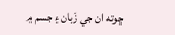ڇوته ان جي زَبان ۽ جسم ۾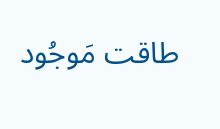طاقت مَوجُود